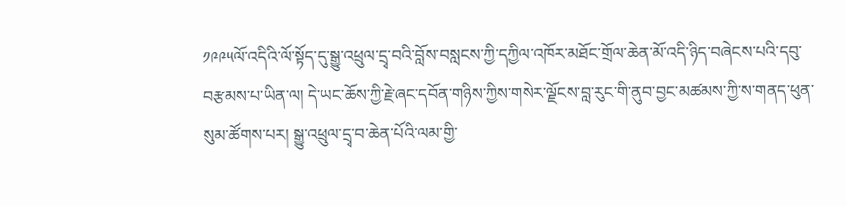༡༩༩༥ལོ་འདིའི་ལོ་སྟོད་དུ་སྒྱུ་འཕྲུལ་དྲྭ་བའི་བློས་བསླངས་ཀྱི་དཀྱིལ་འཁོར་མཐོང་གྲོལ་ཆེན་མོ་འདི་ཉིད་བཞེངས་པའི་དབུ་བརྩམས་པ་ཡིན་ལ། དེ་ཡང་ཆོས་ཀྱི་རྗེ་ཞང་དབོན་གཉིས་ཀྱིས་གསེར་ལྗོངས་བླ་རུང་གི་ནུབ་བྱང་མཚམས་ཀྱི་ས་གནད་ཕུན་སུམ་ཚོགས་པར། སྒྱུ་འཕྲུལ་དྲྭ་བ་ཆེན་པོའི་ལམ་གྱི་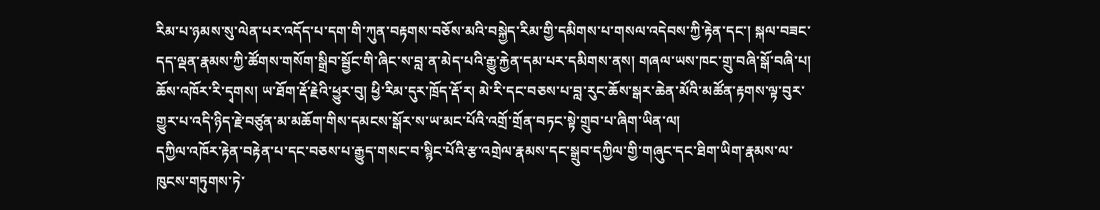རིམ་པ་ཉམས་སུ་ལེན་པར་འདོད་པ་དག་གི་ཀུན་བརྟགས་བཅོས་མའི་བསྐྱེད་རིམ་གྱི་དམིགས་པ་གསལ་འདེབས་ཀྱི་རྟེན་དང་། སྐལ་བཟང་དད་ལྡན་རྣམས་ཀྱི་ཚོགས་གསོག་སྒྲིབ་སྦྱོང་གི་ཞིང་ས་བླ་ན་མེད་པའི་རྒྱུ་རྐྱེན་དམ་པར་དམིགས་ནས། གཞལ་ཡས་ཁང་གྲུ་བཞི་སྒོ་བཞི་པ། ཆོས་འཁོར་རི་དྭགས། ཡ་ཐོག་རྡོ་རྗེའི་ཕྱུར་བུ། ཕྱི་རིམ་དུར་ཁྲོད་རྡོ་ར། མེ་རི་དང་བཅས་པ་བླ་རུང་ཆོས་སྒར་ཆེན་མོའི་མཚོན་རྟགས་ལྟ་བུར་གྱུར་པ་འདི་ཉིད་རྗེ་བཙུན་མ་མཆོག་གིས་དམངས་སྒོར་ས་ཡ་མང་པོའི་འགྲོ་གྲོན་བཏང་སྟེ་གྲུབ་པ་ཞིག་ཡིན་ལ།
དཀྱིལ་འཁོར་རྟེན་བརྟེན་པ་དང་བཅས་པ་རྒྱུད་གསང་བ་སྙིང་པོའི་རྩ་འགྲེལ་རྣམས་དང་སྒྲུབ་དཀྱིལ་གྱི་གཞུང་དང་ཐིག་ཡིག་རྣམས་ལ་ཁུངས་གཏུགས་ཏེ་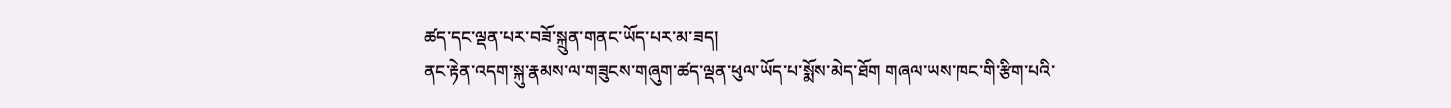ཚད་དང་ལྡན་པར་བཟོ་སྐྲུན་གནང་ཡོད་པར་མ་ཟད།
ནང་རྟེན་འདག་སྐུ་རྣམས་ལ་གཟུངས་གཞུག་ཚད་ལྡན་ཕུལ་ཡོད་པ་སྨོས་མེད་ཐོག གཞལ་ཡས་ཁང་གི་རྩིག་པའི་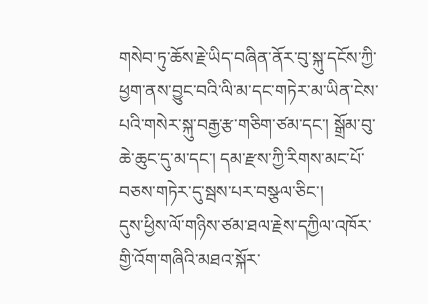གསེབ་ཏུ་ཆོས་རྗེ་ཡིད་བཞིན་ནོར་བུ་སྐུ་དངོས་ཀྱི་ཕྱག་ནས་བྱུང་བའི་ལི་མ་དང་གཏེར་མ་ཡིན་ངེས་པའི་གསེར་སྐུ་བརྒྱ་རྩ་གཅིག་ཙམ་དང་། སྒྲོམ་བུ་ཆེ་ཆུང་དུ་མ་དང་། དམ་རྫས་ཀྱི་རིགས་མང་པོ་བཅས་གཏེར་དུ་སྦས་པར་བསྩལ་ཅིང་།
དུས་ཕྱིས་ལོ་གཉིས་ཙམ་ཐལ་རྗེས་དཀྱིལ་འཁོར་གྱི་འོག་གཞིའི་མཐའ་སྐོར་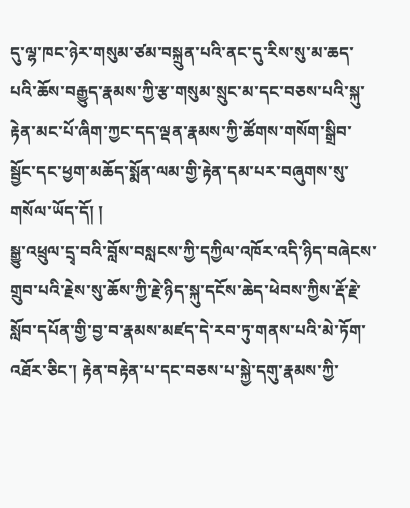དུ་ལྷ་ཁང་ཉེར་གསུམ་ཙམ་བསྐྲུན་པའི་ནང་དུ་རིས་སུ་མ་ཆད་པའི་ཆོས་བརྒྱུད་རྣམས་ཀྱི་རྩ་གསུམ་སྲུང་མ་དང་བཅས་པའི་སྐུ་རྟེན་མང་པོ་ཞིག་ཀྱང་དད་ལྡན་རྣམས་ཀྱི་ཚོགས་གསོག་སྒྲིབ་སྦྱོང་དང་ཕྱག་མཆོད་སྨོན་ལམ་གྱི་རྟེན་དམ་པར་བཞུགས་སུ་གསོལ་ཡོད་དོ། །
སྒྱུ་འཕྲུལ་དྲྭ་བའི་བློས་བསླངས་ཀྱི་དཀྱིལ་འཁོར་འདི་ཉིད་བཞེངས་གྲུབ་པའི་རྗེས་སུ་ཆོས་ཀྱི་རྗེ་ཉིད་སྐུ་དངོས་ཆེད་ཕེབས་ཀྱིས་རྡོ་རྗེ་སློབ་དཔོན་གྱི་བྱ་བ་རྣམས་མཛད་དེ་རབ་ཏུ་གནས་པའི་མེ་ཏོག་འཐོར་ཅིང་། རྟེན་བརྟེན་པ་དང་བཅས་པ་སྐྱེ་དགུ་རྣམས་ཀྱི་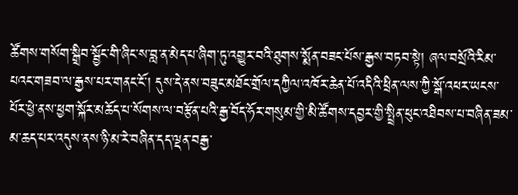ཚོགས་གསོག་སྒྲིབ་སྦྱོང་གི་ཞིང་ས་བླ་ན་མེད་པ་ཞིག་ཏུ་འགྱུར་བའི་ཐུགས་སྨོན་བཟང་པོས་རྒྱས་བཏབ་སྟེ། ཞལ་བསྲོའི་རིམ་པའང་གཟབ་ལ་རྒྱས་པར་གནང་ངོ་། དུས་དེ་ནས་བཟུང་མཐོང་གྲོལ་དཀྱིལ་འཁོར་ཆེན་པོ་འདིའི་ཕྲིན་ལས་ཀྱི་སྒོ་འཕར་ཡངས་པོར་ཕྱེ་ནས་ཕྱག་སྐོར་མཆོད་པ་སོགས་ལ་བརྩོན་པའི་རྒྱ་བོད་ཧོར་གསུམ་གྱི་མི་ཚོགས་དབྱར་གྱི་སྤྲིན་ཕུང་འཐིབས་པ་བཞིན་ཟམ་མ་ཆད་པར་འདུས་ནས་ཉི་མ་རེ་བཞིན་དད་ལྡན་བརྒྱ་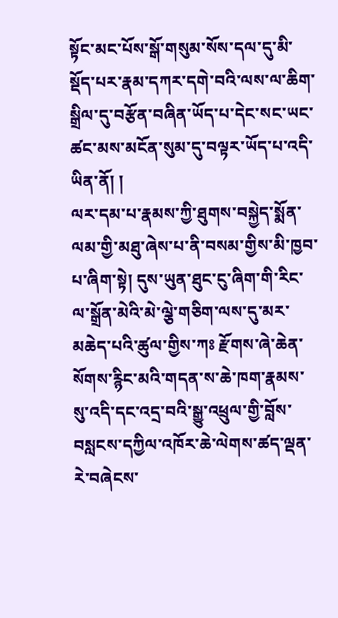སྟོང་མང་པོས་སྒོ་གསུམ་སོས་དལ་དུ་མི་སྡོད་པར་རྣམ་དཀར་དགེ་བའི་ལས་ལ་ཆིག་སྒྲིལ་དུ་བརྩོན་བཞིན་ཡོད་པ་དེང་སང་ཡང་ཚང་མས་མངོན་སུམ་དུ་བལྟར་ཡོད་པ་འདི་ཡིན་ནོ། །
ལར་དམ་པ་རྣམས་ཀྱི་ཐུགས་བསྐྱེད་སྨོན་ལམ་གྱི་མཐུ་ཞེས་པ་ནི་བསམ་གྱིས་མི་ཁྱབ་པ་ཞིག་སྟེ། དུས་ཡུན་ཐུང་ངུ་ཞིག་གི་རིང་ལ་སྒྲོན་མེའི་མེ་ལྕེ་གཅིག་ལས་དུ་མར་མཆེད་པའི་ཚུལ་གྱིས་ཀཿ རྫོགས་ཞེ་ཆེན་སོགས་རྙིང་མའི་གདན་ས་ཆེ་ཁག་རྣམས་སུ་འདི་དང་འདྲ་བའི་སྒྱུ་འཕྲུལ་གྱི་བློས་བསླངས་དཀྱིལ་འཁོར་ཆེ་ལེགས་ཚད་ལྡན་རེ་བཞེངས་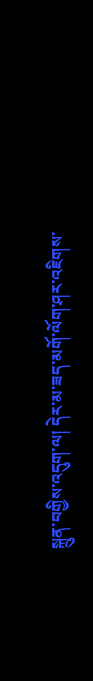སྐྲུན་བགྱིས་འདུག་ལ། དེར་མ་ཟད་མགོ་ལོག་ཤར་འཇིགས་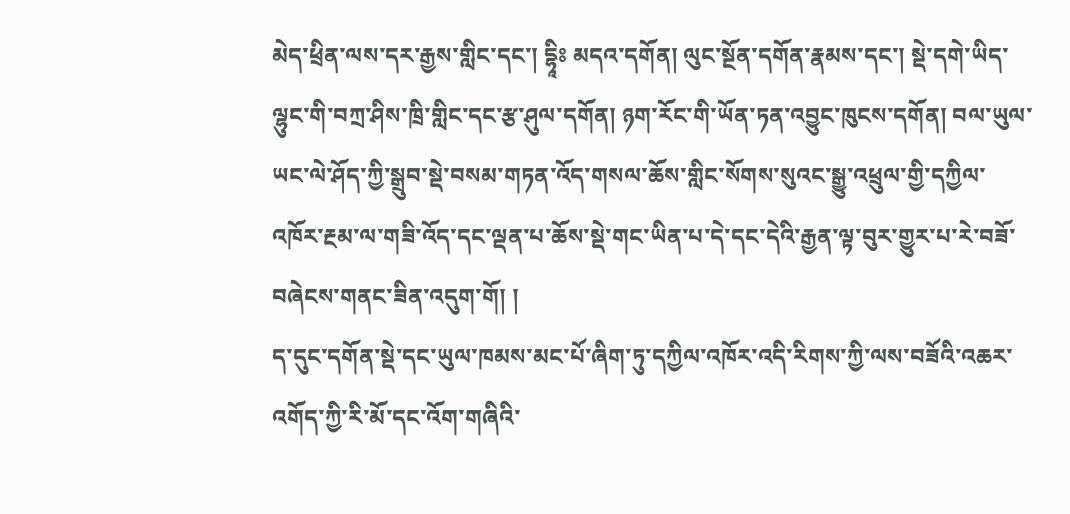མེད་ཕྲིན་ལས་དར་རྒྱས་གླིང་དང་། དྷཱིཿ མདའ་དགོན། ལུང་སྔོན་དགོན་རྣམས་དང་། སྡེ་དགེ་ཡིད་ལྷུང་གི་བཀྲ་ཤིས་ཁྲི་གླིང་དང་རྩ་ཤུལ་དགོན། ཉག་རོང་གི་ཡོན་ཏན་འབྱུང་ཁུངས་དགོན། བལ་ཡུལ་ཡང་ལེ་ཤོད་ཀྱི་སྒྲུབ་སྡེ་བསམ་གཏན་འོད་གསལ་ཆོས་གླིང་སོགས་སུའང་སྒྱུ་འཕྲུལ་གྱི་དཀྱིལ་འཁོར་རྔམ་ལ་གཟི་འོད་དང་ལྡན་པ་ཆོས་སྡེ་གང་ཡིན་པ་དེ་དང་དེའི་རྒྱན་ལྟ་བུར་གྱུར་པ་རེ་བཟོ་བཞེངས་གནང་ཟིན་འདུག་གོ། །
ད་དུང་དགོན་སྡེ་དང་ཡུལ་ཁམས་མང་པོ་ཞིག་ཏུ་དཀྱིལ་འཁོར་འདི་རིགས་ཀྱི་ལས་བཟོའི་འཆར་འགོད་ཀྱི་རི་མོ་དང་འོག་གཞིའི་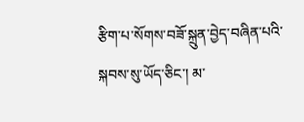རྩིག་པ་སོགས་བཟོ་སྐྲུན་བྱེད་བཞིན་པའི་སྐབས་སུ་ཡོད་ཅིང་། མ་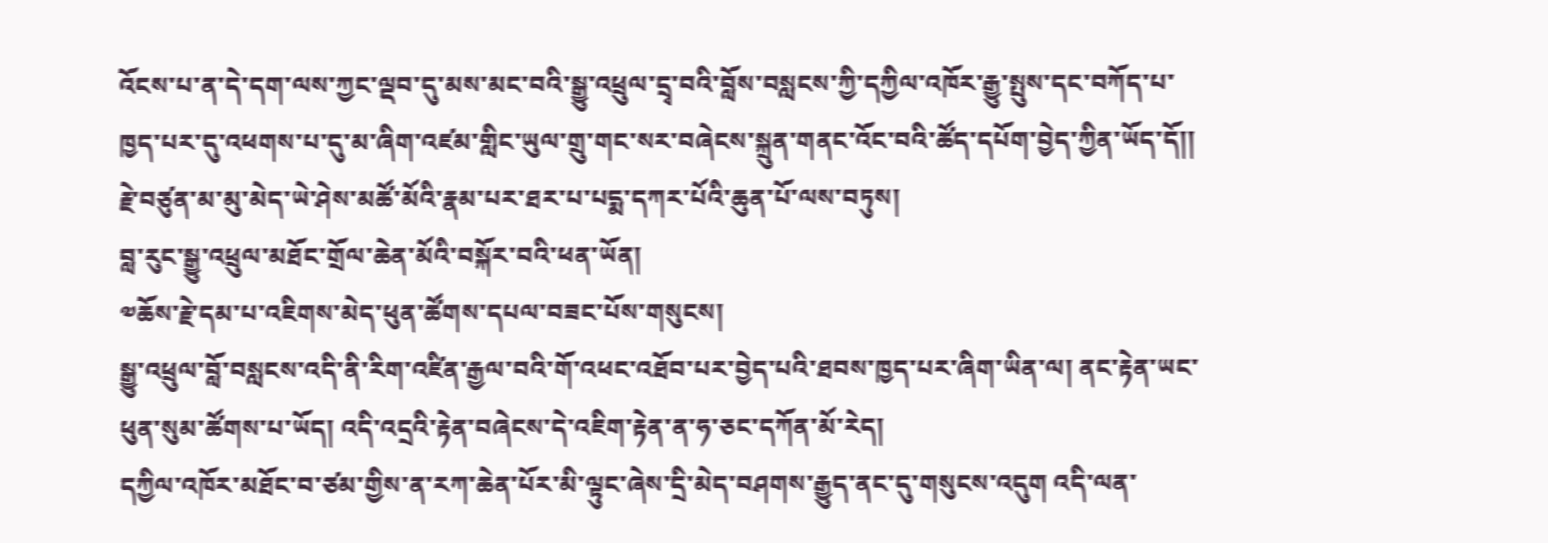འོངས་པ་ན་དེ་དག་ལས་ཀྱང་ལྡབ་དུ་མས་མང་བའི་སྒྱུ་འཕྲུལ་དྲྭ་བའི་བློས་བསླངས་ཀྱི་དཀྱིལ་འཁོར་རྒྱུ་སྤུས་དང་བཀོད་པ་ཁྱད་པར་དུ་འཕགས་པ་དུ་མ་ཞིག་འཛམ་གླིང་ཡུལ་གྲུ་གང་སར་བཞེངས་སྐྲུན་གནང་འོང་བའི་ཚོད་དཔོག་བྱེད་ཀྱིན་ཡོད་དོ།།
རྗེ་བཙུན་མ་མུ་མེད་ཡེ་ཤེས་མཚོ་མོའི་རྣམ་པར་ཐར་པ་པདྨ་དཀར་པོའི་ཆུན་པོ་ལས་བཏུས།
བླ་རུང་སྒྱུ་འཕྲུལ་མཐོང་གྲོལ་ཆེན་མོའི་བསྐོར་བའི་ཕན་ཡོན།
༧ཆོས་རྗེ་དམ་པ་འཇིགས་མེད་ཕུན་ཚོགས་དཔལ་བཟང་པོས་གསུངས།
སྒྱུ་འཕྲུལ་བློ་བསླངས་འདི་ནི་རིག་འཛིན་རྒྱལ་བའི་གོ་འཕང་འཐོབ་པར་བྱེད་པའི་ཐབས་ཁྱད་པར་ཞིག་ཡིན་ལ། ནང་རྟེན་ཡང་ཕུན་སུམ་ཚོགས་པ་ཡོད། འདི་འདྲའི་རྟེན་བཞེངས་དེ་འཇིག་རྟེན་ན་ཧ་ཅང་དཀོན་མོ་རེད།
དཀྱིལ་འཁོར་མཐོང་བ་ཙམ་གྱིས་ན་རཀ་ཆེན་པོར་མི་ལྟུང་ཞེས་དྲི་མེད་བཤགས་རྒྱུད་ནང་དུ་གསུངས་འདུག འདི་ལན་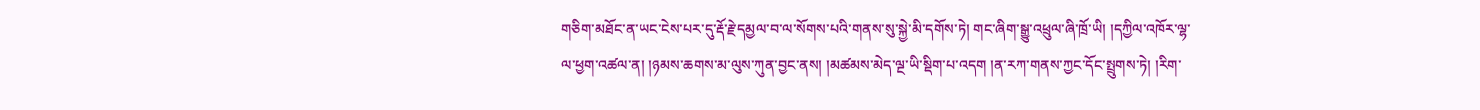གཅིག་མཐོང་ན་ཡང་ངེས་པར་དུ་རྡོ་རྗེ་དམྱལ་བ་ལ་སོགས་པའི་གནས་སུ་སྐྱེ་མི་དགོས་ཏེ། གང་ཞིག་སྒྱུ་འཕྲུལ་ཞི་ཁྲོ་ཡི། །དཀྱིལ་འཁོར་ལྷ་ལ་ཕྱག་འཚལ་ན། །ཉམས་ཆགས་མ་ལུས་ཀུན་བྱང་ནས། །མཚམས་མེད་ལྔ་ཡི་སྡིག་པ་འདག །ན་རཀ་གནས་ཀྱང་དོང་སྤྲུགས་ཏེ། །རིག་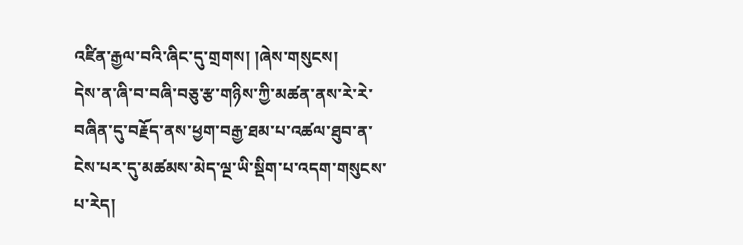འཛིན་རྒྱལ་བའི་ཞིང་དུ་གྲགས། །ཞེས་གསུངས།
དེས་ན་ཞི་བ་བཞི་བཅུ་རྩ་གཉིས་ཀྱི་མཚན་ནས་རེ་རེ་བཞིན་དུ་བརྗོད་ནས་ཕྱག་བརྒྱ་ཐམ་པ་འཚལ་ཐུབ་ན་ངེས་པར་དུ་མཚམས་མེད་ལྔ་ཡི་སྡིག་པ་འདག་གསུངས་པ་རེད།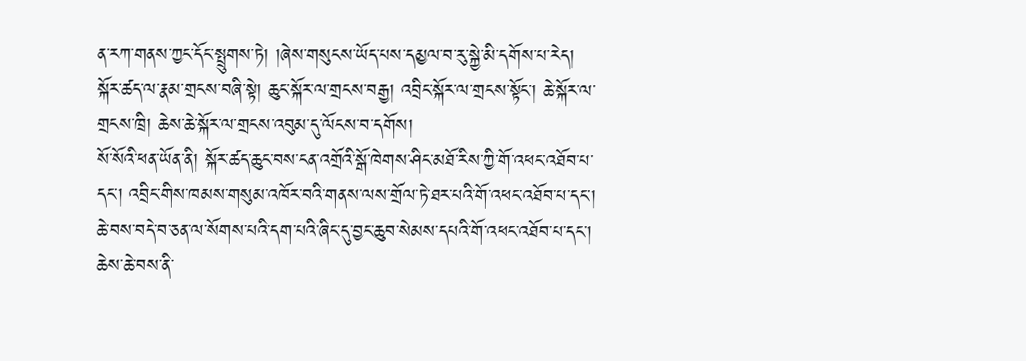ན་རཀ་གནས་ཀྱང་དོང་སྤྲུགས་ཏེ། །ཞེས་གསུངས་ཡོད་པས་དམྱལ་བ་རུ་སྐྱེ་མི་དགོས་པ་རེད།
སྐོར་ཚད་ལ་རྣམ་གྲངས་བཞི་སྟེ། ཆུང་སྐོར་ལ་གྲངས་བརྒྱ། འབྲིང་སྐོར་ལ་གྲངས་སྟོང་། ཆེ་སྐོར་ལ་གྲངས་ཁྲི། ཆེས་ཆེ་སྐོར་ལ་གྲངས་འབུམ་དུ་ལོངས་བ་དགོས།
སོ་སོའི་ཕན་ཡོན་ནི། སྐོར་ཚད་ཆུང་བས་ངན་འགྲོའི་སྒོ་ཁེགས་ཤིང་མཐོ་རིས་ཀྱི་གོ་འཕང་འཐོབ་པ་དང་། འབྲིང་གིས་ཁམས་གསུམ་འཁོར་བའི་གནས་ལས་གྲོལ་ཏེ་ཐར་པའི་གོ་འཕང་འཐོབ་པ་དང་། ཆེ་བས་བདེ་བ་ཅན་ལ་སོགས་པའི་དག་པའི་ཞིང་དུ་བྱང་ཆུབ་སེམས་དཔའི་གོ་འཕང་འཐོབ་པ་དང་། ཆེས་ཆེ་བས་ནི་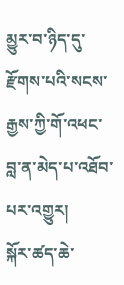མྱུར་བ་ཉིད་དུ་རྫོགས་པའི་སངས་རྒྱས་ཀྱི་གོ་འཕང་བླ་ན་མེད་པ་འཐོབ་པར་འགྱུར།
སྐོར་ཚད་ཆེ་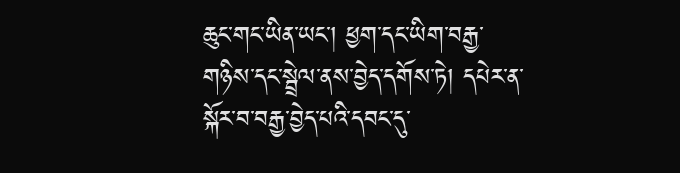ཆུང་གང་ཡིན་ཡང་། ཕྱག་དང་ཡིག་བརྒྱ་གཉིས་དང་སྦྲེལ་ནས་བྱེད་དགོས་ཏེ། དཔེར་ན་སྐོར་བ་བརྒྱ་བྱེད་པའི་དབང་དུ་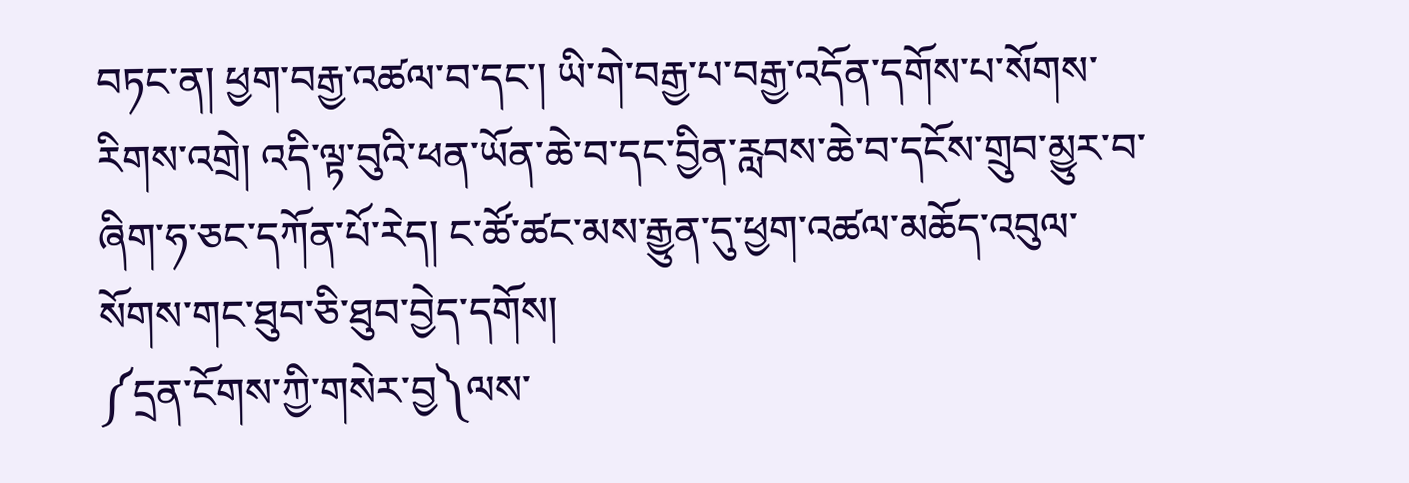བཏང་ན། ཕྱག་བརྒྱ་འཚལ་བ་དང་། ཡི་གེ་བརྒྱ་པ་བརྒྱ་འདོན་དགོས་པ་སོགས་རིགས་འགྲེ། འདི་ལྟ་བུའི་ཕན་ཡོན་ཆེ་བ་དང་བྱིན་རླབས་ཆེ་བ་དངོས་གྲུབ་མྱུར་བ་ཞིག་ཧ་ཅང་དཀོན་པོ་རེད། ང་ཚོ་ཚང་མས་རྒྱུན་དུ་ཕྱག་འཚལ་མཆོད་འབུལ་སོགས་གང་ཐུབ་ཅི་ཐུབ་བྱེད་དགོས།
༼དྲན་ངོགས་ཀྱི་གསེར་བྱ༽ལས་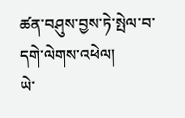ཚན་བཤུས་བྱས་ཏེ་སྤེལ་བ་དགེ་ལེགས་འཕེལ།
ཡེ་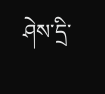ཤེས་དྲི་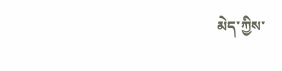མེད་ཀྱིས་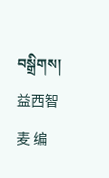བསྒྲིགས། 益西智麦 编